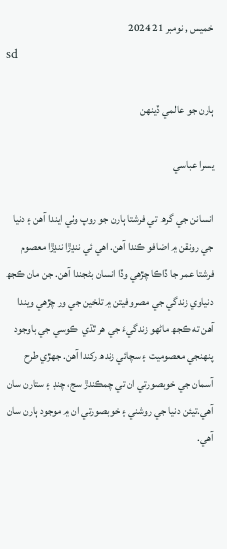خميس , نومبر 21 2024
sd

ٻارن جو عالمي ڏينهن

يسرا عباسي

انسانن جي گرھ  تي فرشتا ٻارن جو روپ وٺي ايندا آھن ۽ دنيا جي رونقن ۾ اضافو ڪندا آھن. اھي ئي ننڍڙا ننڍڙا معصوم فرشتا عمر جا ڏاڪا چڙھي وڏا انسان بڻجندا آھن. جن مان ڪجھ دنياوي زندگي جي مصروفيتن ۾ تلخين جي ور چڙهي ويندا آهن ته ڪجھ ماڻھو زندگيءَ جي ھر ٿڌي  ڪوسي جي باوجود پنھنجي معصوميت ۽ سچائي زندھ رکندا آھن. جھڙي طرح آسمان جي خوبصورتي ان تي چمڪندڙ سج، چنڊ ۽ ستارن سان آهي.تيئن دنيا جي روشني ۽ خوبصورتي ان ۾ موجود ٻارن سان آھي.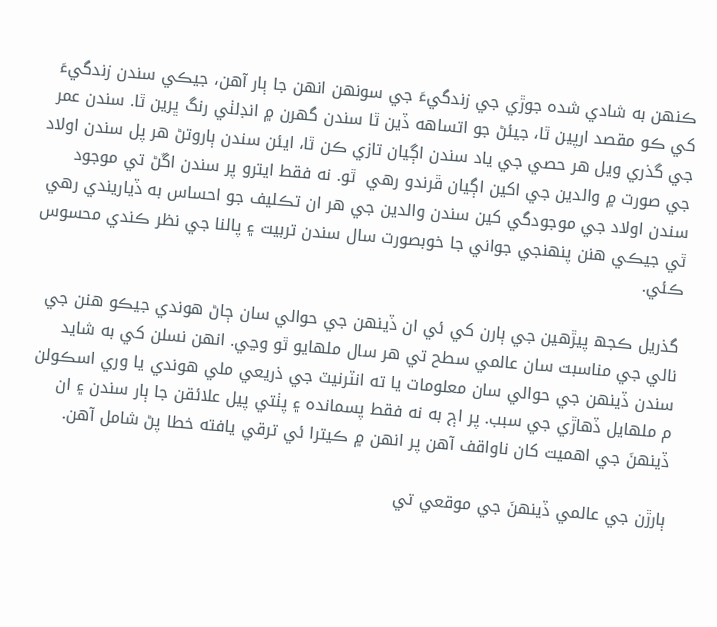ڪنهن به شادي شده جوڙي جي زندگيءَ جي سونھن انهن جا ٻار آهن، جيڪي سندن زندگيءَ کي ڪو مقصد ارپين ٿا، جيئڻ جو اتساهه ڏين ٿا سندن گهرن ۾ انڊلٺي رنگ ڀرين ٿا. سندن عمر جي گذري ويل ھر حصي جي ياد سندن اڳيان تازي ڪن ٿا، ايئن سندن ٻاروتڻ ھر پل سندن اولاد جي صورت ۾ والدين جي اکين اڳيان ڦرندو رھي  ٿو. نه فقط ايترو پر سندن اڱڻ تي موجود سندن اولاد جي موجودگي کين سندن والدين جي ھر ان تڪليف جو احساس به ڏياريندي رھي ٿي جيڪي ھنن پنھنجي جواني جا خوبصورت سال سندن تربيت ۽ پالنا جي نظر ڪندي محسوس ڪئي.

گذريل ڪجھ پيڙھين جي ٻارن کي ئي ان ڏينھن جي حوالي سان ڄاڻ ھوندي جيڪو ھنن جي نالي جي مناسبت سان عالمي سطح تي ھر سال ملھايو ٿو وڃي. انھن نسلن کي به شايد سندن ڏينھن جي حوالي سان معلومات يا ته انٽرنيٽ جي ذريعي ملي ھوندي يا وري اسڪولن م ملھايل ڏھاڙي جي سبب. پر اڄ به نه فقط پسمانده ۽ پٺتي پيل علائقن جا ٻار سندن ۽ ان ڏينھنَ جي اھميت کان ناواقف آھن پر انھن ۾ ڪيترا ئي ترقي يافته خطا پڻ شامل آھن.

ٻارڙن جي عالمي ڏينهنَ جي موقعي تي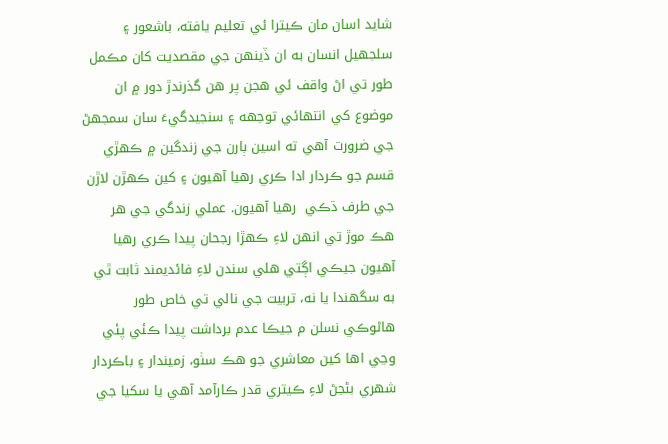شايد اسان مان ڪيترا ئي تعليم يافته، باشعور ۽ سلجھيل انسان به ان ڏينهن جي مقصديت کان مڪمل طور تي اڻ واقف ئي ھجن پر ھن گذرندڙ دور ۾ ان موضوع کي انتھائي توجهه ۽ سنجيدگيءَ سان سمجھڻ جي ضرورت آھي ته اسين ٻارن جي زندگين ۾ ڪھڙي قسم جو ڪردار ادا ڪري رھيا آھيون ۽ کين ڪھڙن لاڙن جي طرف ڌڪي  رھيا آھيون. عملي زندگي جي هر هڪ موڙ تي انھن لاءِ ڪھڙا رجحان پيدا ڪري رھيا آھيون جيڪي اڳتي ھلي سندن لاءِ فائديمند ثابت ٿي به سگھندا يا نه، تربيت جي نالي تي خاص طور ھاڻوڪي نسلن م جيڪا عدم برداشت پيدا ڪئي پئي وڃي اھا کين معاشري جو ھڪ سٺو، زميندار ۽ باڪردار شھري بڻجڻ لاءِ ڪيتري قدر ڪارآمد آھي يا سکيا جي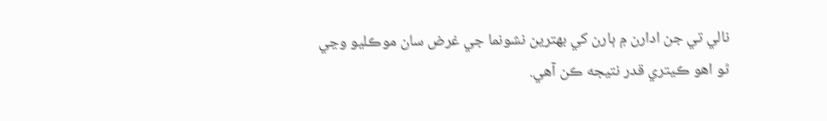نالي تي جن ادارن ۾ ٻارن کي بھترين نشونما جي غرض سان موڪليو وڃي ٿو اھو ڪيتري قدر نتيجه ڪن آھي.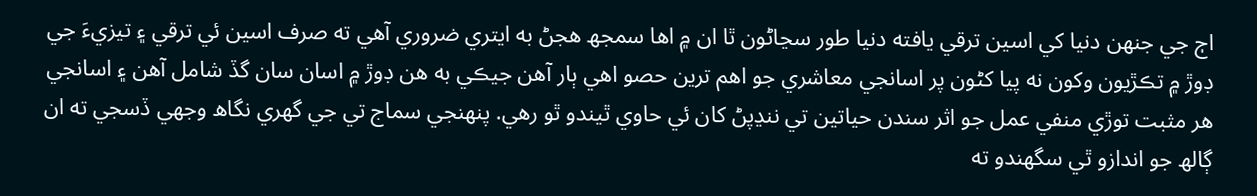اڄ جي جنھن دنيا کي اسين ترقي يافته دنيا طور سڃاڻون ٿا ان ۾ اھا سمجھ ھجڻ به ايتري ضروري آھي ته صرف اسين ئي ترقي ۽ تيزيءَ جي ڊوڙ ۾ تڪڙيون وکون نه پيا کڻون پر اسانجي معاشري جو اھم ترين حصو اھي ٻار آھن جيڪي به ھن ڊوڙ ۾ اسان سان گڏ شامل آھن ۽ اسانجي ھر مثبت توڙي منفي عمل جو اثر سندن حياتين تي ننڍپڻ کان ئي حاوي ٿيندو ٿو رھي. پنهنجي سماج تي جي گھري نگاھ وجھي ڏسجي ته ان ڳالھ جو اندازو ٿي سگھندو ته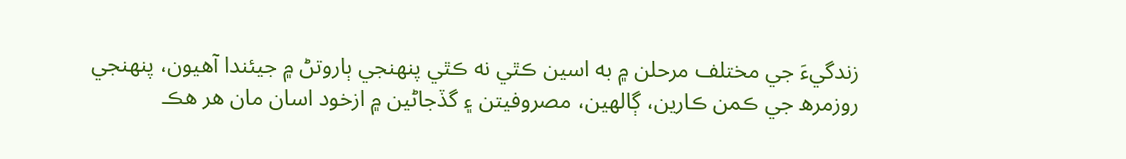زندگيءَ جي مختلف مرحلن ۾ به اسين ڪٿي نه ڪٿي پنهنجي ٻاروتڻ ۾ جيئندا آھيون، پنھنجي روزمرھ جي ڪمن ڪارين، ڳالھين، مصروفيتن ۽ گڏجاڻين ۾ ازخود اسان مان هر هڪ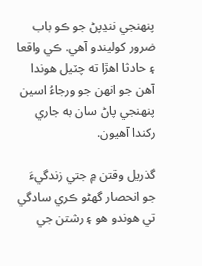پنهنجي ننڍپڻ جو ڪو باب ضرور کوليندو آھي. ڪي واقعا ۽ حادثا اھڙا ته چٽيل ھوندا آھن جو انھن جو ورجاءُ اسين پنهنجي پاڻ سان به جاري رکندا آهيون.

گذريل وقتن ۾ جتي زندگيءَ جو انحصار گھڻو ڪري سادگي تي ھوندو ھو ۽ رشتن جي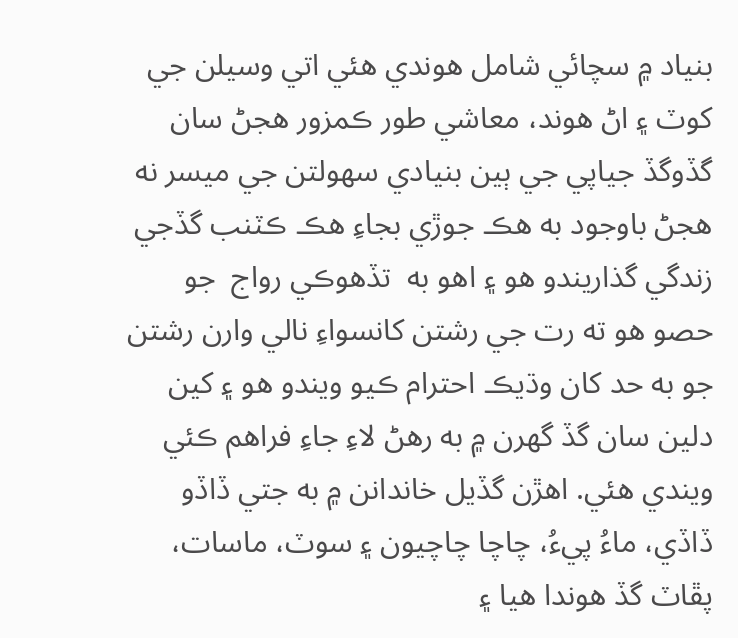بنياد ۾ سچائي شامل ھوندي ھئي اتي وسيلن جي کوٽ ۽ اڻ ھوند، معاشي طور ڪمزور ھجڻ سان گڏوگڏ جياپي جي ٻين بنيادي سھولتن جي ميسر نه ھجڻ باوجود به ھڪ جوڙي بجاءِ ھڪ ڪٽنب گڏجي زندگي گذاريندو ھو ۽ اھو به  تڏھوڪي رواج  جو حصو ھو ته رت جي رشتن کانسواءِ نالي وارن رشتن جو به حد کان وڌيڪ احترام ڪيو ويندو ھو ۽ کين دلين سان گڏ گھرن ۾ به رھڻ لاءِ جاءِ فراھم ڪئي ويندي ھئي. اھڙن گڏيل خاندانن ۾ به جتي ڏاڏو ڏاڏي، ماءُ پيءُ، چاچا چاچيون ۽ سوٽ، ماسات، پڦاٽ گڏ ھوندا ھيا ۽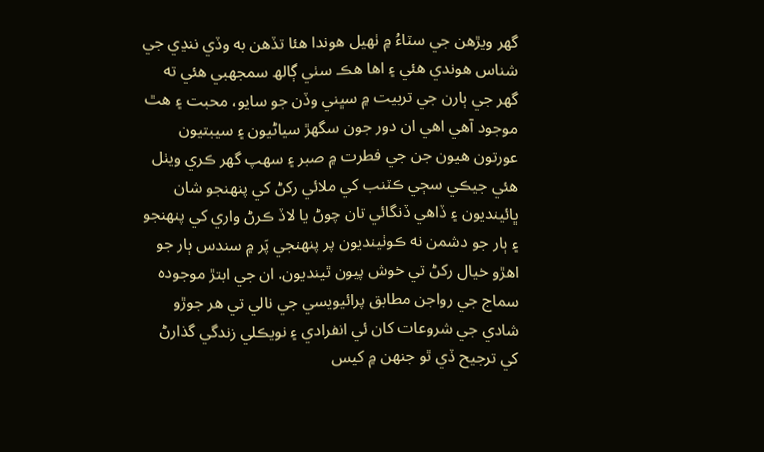گھر ويڙھن جي سٽاءُ ۾ ٺھيل ھوندا ھئا تڏھن به وڏي ننڍي جي شناس ھوندي ھئي ۽ اھا ھڪ سٺي ڳالھ سمجھبي ھئي ته گھر جي ٻارن جي تربيت ۾ سڀني وڏن جو سايو، محبت ۽ ھٿ موجود آھي اھي ان دور جون سگھڙ سياڻيون ۽ سيبتيون عورتون ھيون جن جي فطرت ۾ صبر ۽ سھپ گھر ڪري ويٺل ھئي جيڪي سڄي ڪٽنب کي ملائي رکڻ کي پنھنجو شان ڀائينديون ۽ ڏاھي ڏنگائي تان چوڻ يا لاڏ ڪرڻ واري کي پنھنجو ۽ ٻار جو دشمن نه ڪوٺينديون پر پنهنجي پَر ۾ سندس ٻار جو اھڙو خيال رکڻ تي خوش پيون ٿينديون. ان جي ابتڙ موجوده سماج جي رواجن مطابق پرائيويسي جي نالي تي ھر جوڙو شادي جي شروعات کان ئي انفرادي ۽ نويڪلي زندگي گذارڻ کي ترجيح ڏي ٿو جنھن ۾ کيس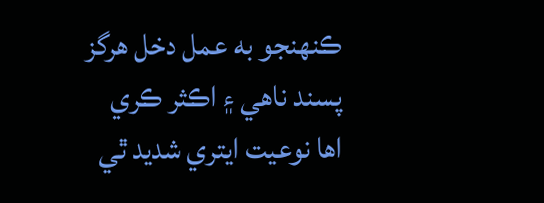ڪنھنجو به عمل دخل ھرگز پسند ناھي ۽ اڪثر ڪري اھا نوعيت ايتري شديد ٿي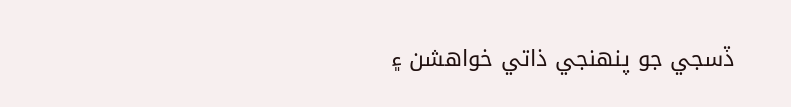ڏسجي جو پنھنجي ذاتي خواھشن ۽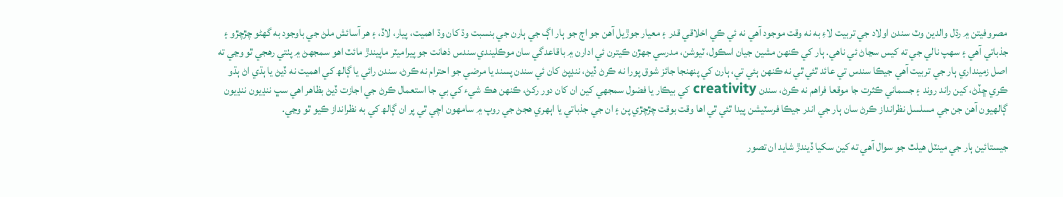مصروفيتن ۾ رڌل والدين وٽ سندن اولاد جي تربيت لاءِ به نه وقت موجود آھي نه ئي ڪي اخلاقي قدر ۽ معيار جوڙيل آھن جو اڄ جو ٻار اڳ جي ٻارن جي بنسبت وڌ کان وڌ اھميت، پيار، لاڏ، ۽ ھر آسائش ملڻ جي باوجود به گھڻو چڙچڙو ۽ جذباتي آھي ۽ سھپ نالي جي ته کيس سڃاڻ ئي ناھي. ٻار کي ڪنهن مشين جيان اسڪول، ٽيوشن، مدرسي جھڙن ڪيترن ئي ادارن ۾ باقاعدگي سان موڪليندي سندس ذھانت جو پيراميٽر ماپيندڙ مائٽ اھو سمجھڻ ۾ پٺتي رھجي ٿو وڃي ته اصل زمينداري ٻار جي تربيت آھي جيڪا سندس تي عائد ٿئي ٿي نه ڪنھن ٻئي تي، ٻارن کي پنهنجا جائز شوق پورا نه ڪرڻ ڏيڻ، ننڍپڻ کان ئي سندن پسند يا مرضي جو احترام نه ڪرڻ، سندن رائي يا ڳالھ کي اھميت نه ڏيڻ يا ٻڌي اڻ ٻڌو ڪري ڇڏڻ، کين راند روند ۽ جسماني ڪثرت جا موقعا فراھم نه ڪرڻ، سندن creativity کي بيڪار يا فضول سمجھي کين ان کان دور رکڻ، ڪنھن ھڪ شيء کي بي جا استعمال ڪرڻ جي اجازت ڏيڻ بظاھر اھي سڀ ننڍيون ننڍيون ڳالھيون آھن جن جي مسلسل نظرانداز ڪرڻ سان ٻار جي اندر جيڪا فرسٽيشن پيدا ٿئي ٿي اھا وقت بوقت چڙچڙي پن ۽ ان جي جذباتي يا اٻھري ھجڻ جي روپ ۾ سامھون اچي ٿي پر ان ڳالھ کي به نظرانداز ڪيو ٿو وڃي.

جيستائين ٻار جي مينٽل ھيلٿ جو سوال آھي ته کين سکيا ڏيندڙ شايد ان تصور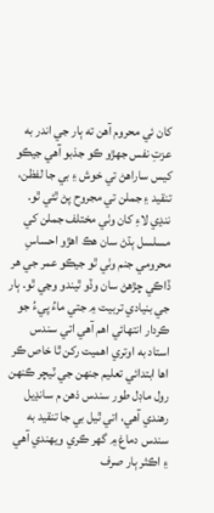کان ئي محروم آھن ته ٻار جي اندر به عزتِ نفس جھڙو ڪو جذبو آھي جيڪو کيس ساراھڻ تي خوش ۽ بي جا لفظن، تنقيد ۽ جملن تي مجروح پڻ ٿئي ٿو. ننڍي لاءِ کان وٺي مختلف جملن کي مسلسل ٻڌڻ سان ھڪ اھڙو احساسِ محرومي جنم وٺي ٿو جيڪو عمر جي ھر ڏاڪي چڙھڻ سان وڏو ٿيندو وڃي ٿو. ٻار جي بنيادي تربيت ۾ جتي ماءُ پيءُ جو ڪردار انتھائي اھم آھي اتي سندس استاد به اوتري اھميت رکن ٿا خاص ڪر اھا ابتدائي تعليم جنهن جي ٽيچر ڪنھن رول ماڊل طور سندس ذھن م سانڍيل رھندي آھي، اتي ٿيل بي جا تنقيد به سندس دماغ ۾ گھر ڪري ويھندي آھي ۽ اڪثر ٻار صرف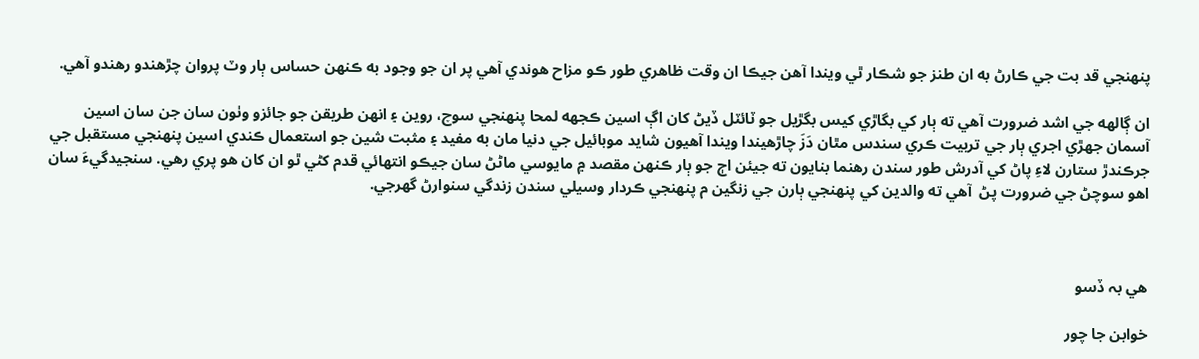پنهنجي قد بت جي ڪارڻ به ان طنز جو شڪار ٿي ويندا آهن جيڪا ان وقت ظاھري طور ڪو مزاح ھوندي آھي پر ان جو وجود به ڪنهن حساس ٻار وٽ پروان چڙھندو رھندو آھي.

ان ڳالهه جي اشد ضرورت آهي ته ٻار کي بگاڙي کيس بگڙيل جو ٽائٽل ڏيڻ کان اڳ اسين ڪجهه لمحا پنهنجي سوچ، روين ۽ انهن طريقن جو جائزو وٺون سان جن سان اسين آسمان جھڙي اجري ٻار جي تربيت ڪري سندس مٿان دَزَ چاڙھيندا ويندا آھيون شايد موبائيل جي دنيا مان به مفيد ۽ مثبت شين جو استعمال ڪندي اسين پنهنجي مستقبل جي جرڪندڙ ستارن لاءِ پاڻ کي آدرش طور سندن رھنما بنايون ته جيئن اڄ جو ٻار ڪنهن مقصد ۾ مايوسي ماڻڻ سان جيڪو انتهائي قدم کڻي ٿو ان کان ھو پري رھي. سنجيدگيءَ سان اھو سوچڻ جي ضرورت پڻ  آھي ته والدين کي پنھنجي ٻارن جي زنگين م پنھنجي ڪردار وسيلي سندن زندگي سنوارڻ گھرجي.



ھي بہ ڏسو

خوابن جا چور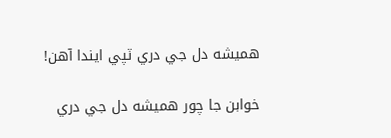هميشه دل جي دري ٽپي ايندا آهن!

خوابن جا چور هميشه دل جي دري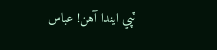ٽپي ايندا آهن! عباس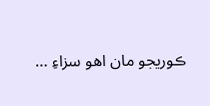ڪوريجو مان اهو سزاءِ …